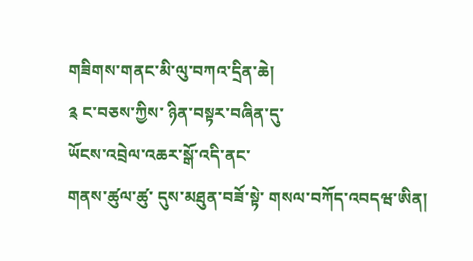གཟིགས་གནང་མི་ལུ་བཀའ་དྲིན་ཆེ།
༉ ང་བཅས་ཀྱིས་ ཉིན་བསྟར་བཞིན་དུ་
ཡོངས་འབྲེལ་འཆར་སྒོ་འདི་ནང་
གནས་ཚུལ་ཚུ་ དུས་མཐུན་བཟོ་སྟེ་ གསལ་བཀོད་འབདཝ་ཨིན།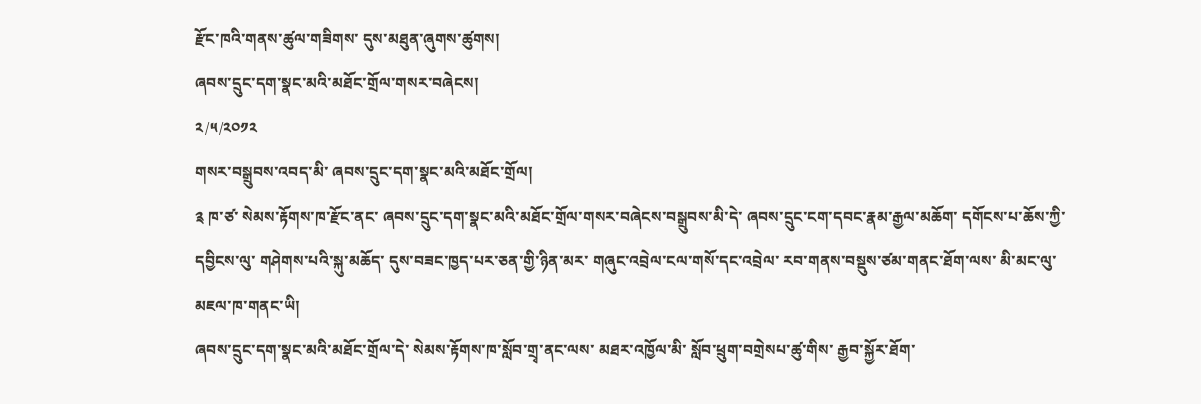རྫོང་ཁའི་གནས་ཚུལ་གཟིགས་ དུས་མཐུན་ཞུགས་ཚུགས།
ཞབས་དྲུང་དག་སྣང་མའི་མཐོང་གྲོལ་གསར་བཞེངས།
༢/༥/༢༠༡༢
གསར་བསྒྲུབས་འབད་མི་ ཞབས་དྲུང་དག་སྣང་མའི་མཐོང་གྲོལ།
༉ ཁ་ཙ་ སེམས་རྟོགས་ཁ་རྫོང་ནང་ ཞབས་དྲུང་དག་སྣང་མའི་མཐོང་གྲོལ་གསར་བཞེངས་བསྒྲུབས་མི་དེ་ ཞབས་དྲུང་ངག་དབང་རྣམ་རྒྱལ་མཆོག་ དགོངས་པ་ཆོས་ཀྱི་དབྱིངས་ལུ་ གཤེགས་པའི་སྐུ་མཆོད་ དུས་བཟང་ཁྱད་པར་ཅན་གྱི་ཉིན་མར་ གཞུང་འབྲེལ་ངལ་གསོ་དང་འབྲེལ་ རབ་གནས་བསྡུས་ཙམ་གནང་ཐོག་ལས་ མི་མང་ལུ་ མཇལ་ཁ་གནང་ཡི།
ཞབས་དྲུང་དག་སྣང་མའི་མཐོང་གྲོལ་དེ་ སེམས་རྟོགས་ཁ་སློབ་གྲྭ་ནང་ལས་ མཐར་འཁྱོལ་མི་ སློབ་ཕྲུག་བགྲེསཔ་ཚུ་གིས་ རྒྱབ་སྐྱོར་ཐོག་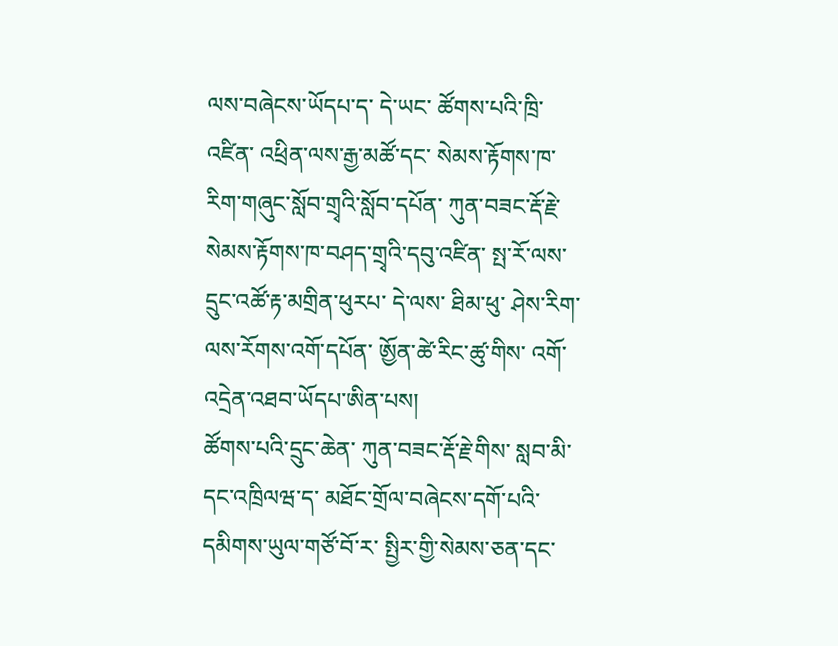ལས་བཞེངས་ཡོདཔ་ད་ དེ་ཡང་ ཚོགས་པའི་ཁྲི་འཛིན་ འཕྲིན་ལས་རྒྱ་མཚོ་དང་ སེམས་རྟོགས་ཁ་ རིག་གཞུང་སློབ་གྲྭའི་སློབ་དཔོན་ ཀུན་བཟང་རྡོ་རྗེ་ སེམས་རྟོགས་ཁ་བཤད་གྲྭའི་དབུ་འཛིན་ སྤ་རོ་ལས་ དྲུང་འཚོ་རྟ་མགྲིན་ཕུརཔ་ དེ་ལས་ ཐིམ་ཕུ་ ཤེས་རིག་ལས་རོགས་འགོ་དཔོན་ ཨྱོན་ཚེ་རིང་ཚུ་གིས་ འགོ་འདྲེན་འཐབ་ཡོདཔ་ཨིན་པས།
ཚོགས་པའི་དྲུང་ཆེན་ ཀུན་བཟང་རྡོ་རྗེ་གིས་ སླབ་མི་དང་འཁྲིལཝ་ད་ མཐོང་གྲོལ་བཞེངས་དགོ་པའི་ དམིགས་ཡུལ་གཙོ་བོ་ར་ སྤྱིར་གྱི་སེམས་ཅན་དང་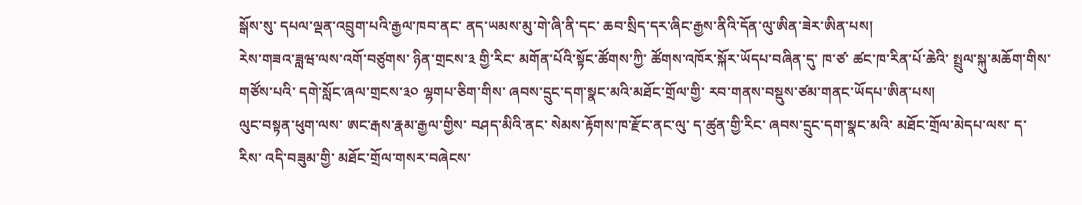སྒོས་སུ་ དཔལ་ལྡན་འབྲུག་པའི་རྒྱལ་ཁབ་ནང་ ནད་ཡམས་མུ་གེ་ཞི་ནི་དང་ ཆབ་སྲིད་དར་ཞིང་རྒྱས་ནིའི་དོན་ལུ་ཨིན་ཟེར་ཨིན་པས།
རེས་གཟའ་ཟླཝ་ལས་འགོ་བཙུགས་ ཉིན་གྲངས་༣ གྱི་རིང་ མགོན་པོའི་སྟོང་ཚོགས་ཀྱི་ ཚོགས་འཁོར་སྐོར་ཡོདཔ་བཞིན་དུ་ ཁ་ཙ་ ཚང་ཁ་རིན་པོ་ཆེའི་ སྤྲུལ་སྐུ་མཆོག་གིས་ གཙོས་པའི་ དགེ་སློང་ཞལ་གྲངས་༣༠ ལྷགཔ་ཅིག་གིས་ ཞབས་དྲུང་དག་སྣང་མའི་མཐོང་གྲོལ་གྱི་ རབ་གནས་བསྡུས་ཙམ་གནང་ཡོདཔ་ཨིན་པས།
ལུང་བསྟན་ཕུག་ལས་ ཨང་རྒས་རྣམ་རྒྱལ་གྱིས་ བཤད་མིའི་ནང་ སེམས་རྟོགས་ཁ་རྫོང་ནང་ལུ་ ད་ཚུན་གྱི་རིང་ ཞབས་དྲུང་དག་སྣང་མའི་ མཐོང་གྲོལ་མེདཔ་ལས་ ད་རིས་ འདི་བཟུམ་གྱི་ མཐོང་གྲོལ་གསར་བཞེངས་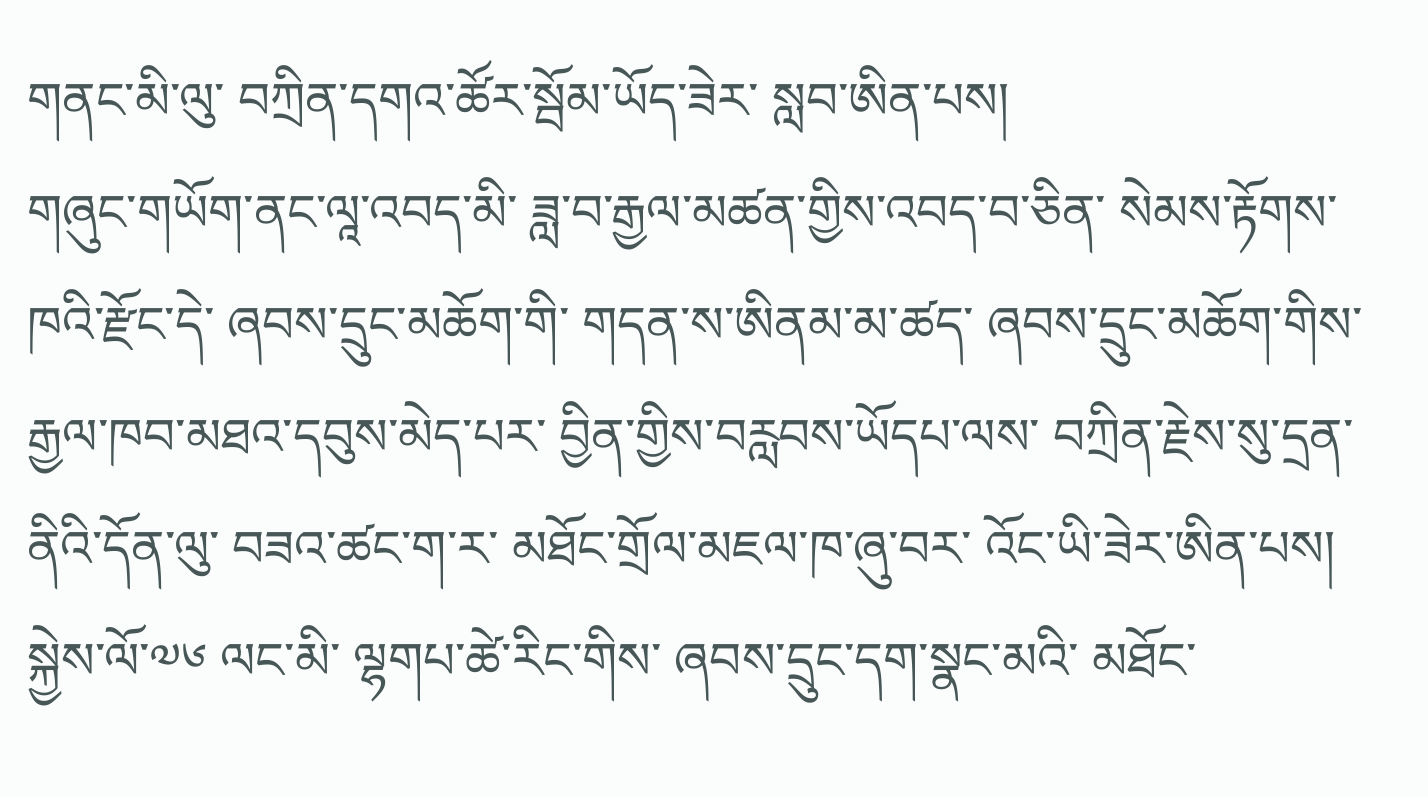གནང་མི་ལུ་ བཀྲིན་དགའ་ཚོར་སྦོམ་ཡོད་ཟེར་ སླབ་ཨིན་པས།
གཞུང་གཡོག་ནང་ལཱ་འབད་མི་ ཟླ་བ་རྒྱལ་མཚན་གྱིས་འབད་བ་ཅིན་ སེམས་རྟོགས་ཁའི་རྫོང་དེ་ ཞབས་དྲུང་མཆོག་གི་ གདན་ས་ཨིནམ་མ་ཚད་ ཞབས་དྲུང་མཆོག་གིས་ རྒྱལ་ཁབ་མཐའ་དབུས་མེད་པར་ བྱིན་གྱིས་བརླབས་ཡོདཔ་ལས་ བཀྲིན་རྗེས་སུ་དྲན་ནིའི་དོན་ལུ་ བཟའ་ཚང་ག་ར་ མཐོང་གྲོལ་མཇལ་ཁ་ཞུ་བར་ འོང་ཡི་ཟེར་ཨིན་པས།
སྐྱེས་ལོ་༧༦ ལང་མི་ ལྷགཔ་ཚེ་རིང་གིས་ ཞབས་དྲུང་དག་སྣང་མའི་ མཐོང་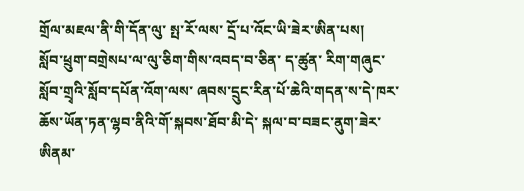གྲོལ་མཇལ་ནི་གི་དོན་ལུ་ སྤ་རོ་ལས་ དྲོ་པ་འོང་ཡི་ཟེར་ཨིན་པས།
སློབ་ཕྲུག་བགྲེསཔ་ལ་ལུ་ཅིག་གིས་འབད་བ་ཅིན་ ད་ཚུན་ རིག་གཞུང་སློབ་གྲྭའི་སློབ་དཔོན་འོག་ལས་ ཞབས་དྲུང་རིན་པོ་ཆེའི་གདན་ས་དེ་ཁར་ ཆོས་ཡོན་ཏན་ལྷབ་ནིའི་གོ་སྐབས་ཐོབ་མི་དེ་ སྐལ་བ་བཟང་ནུག་ཟེར་ཨིནམ་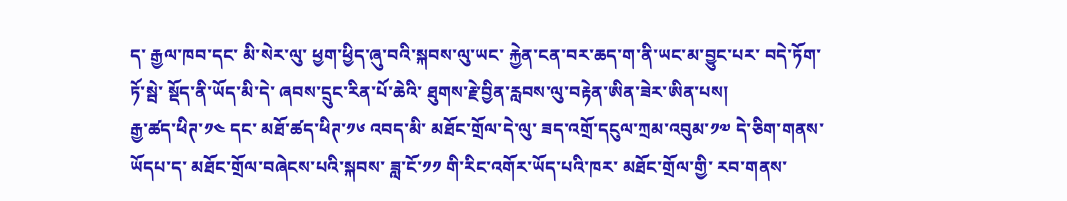ད་ རྒྱལ་ཁབ་དང་ མི་སེར་ལུ་ ཕྱག་ཕྱིད་ཞུ་བའི་སྐབས་ལུ་ཡང་ རྐྱེན་ངན་བར་ཆད་ག་ནི་ཡང་མ་བྱུང་པར་ བདེ་ཏོག་ཏོ་སྦེ་ སྡོད་ནི་ཡོད་མི་དེ་ ཞབས་དྲུང་རིན་པོ་ཆེའི་ ཐུགས་རྗེ་བྱིན་རླབས་ལུ་བརྟེན་ཨིན་ཟེར་ཨིན་པས།
རྒྱ་ཚད་ཕིཊ་༡༤ དང་ མཐོ་ཚད་ཕིཊ་༡༦ འབད་མི་ མཐོང་གྲོལ་དེ་ལུ་ ཟད་འགྲོ་དངུལ་ཀྲམ་འབུམ་༡༧ དེ་ཅིག་གནས་ཡོདཔ་ད་ མཐོང་གྲོལ་བཞེངས་པའི་སྐབས་ ཟླ་ངོ་༡༡ གི་རིང་འགོར་ཡོད་པའི་ཁར་ མཐོང་གྲོལ་གྱི་ རབ་གནས་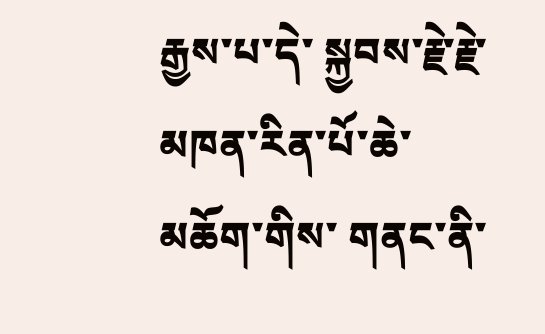རྒྱས་པ་དེ་ སྐྱབས་རྗེ་རྗེ་མཁན་རིན་པོ་ཆེ་མཆོག་གིས་ གནང་ནི་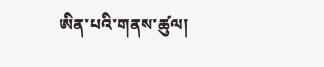ཨིན་པའི་གནས་ཚུལ།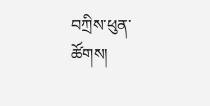བཀྲིས་ཕུན་ཚོགས།